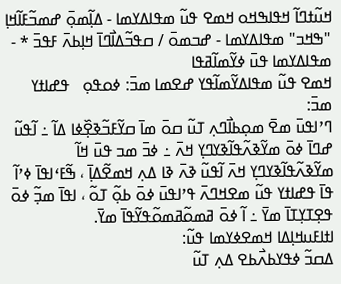ߞߎ߬ߙߣߊ߬ ߞߟߊߒߞߋ ߞߘߐ ߟߎ߬ ߘߟߊߡߌߘߊ - ߡߊ߲߬ߘߋ߲߫ ߝߘߏ߬ߓߊ߬ߞߊ߲ "ߒߞߏ" ߘߟߊߡߌߘߊ - ߝߏߘߋ߫ / ߛߟߏ߬ߡߊ߯ߣߊ߫ ߞߊ߲ߕߍ߫ ߓߟߏ߫ * - ߘߟߊߡߌߘߊ ߟߎ߫ ߦߌ߬ߘߊ߬ߥߟߊ
ߞߘߐ ߟߎ߬ ߘߟߊߡߌ߬ߘߊ߬ߟߌ ߝߐߘߊ ߘߏ߫: ߦߋߟߋ߲   ߟߝߊߙߌ ߘߏ߫:
ߣߴߊߟߎ߫ ߘߐ߫ ߘߋ߲ߕߊ߯ߣߍ߲ ߠߎ߬ ߛߋ߫ ߘߊ߫ ߛߌ߬ߓߏ߬ߢߐ߲߰ߦߊ ߡߊ߬ ߸ ߊ߬ߟߎ߬ ߝߣߊ߫ ߦߋ߫ ߘߌ߬ߢߍ߬ߟߊ߬ߢߌߣߌ߲ ߞߍ߫ ߸ ߦߏ߫ ߘߏ ߟߎ߫ ߞߊ߬ ߘߌ߬ߢߍ߬ߟߊ߬ߢߌߣߌ߲ ߞߍ߫ ߊ߬ߟߎ߬ ߢߍ߫ ߢߊ ߡߍ߲ ߞߘߐ߬ߡߊ߲߫ ، ߒ߬ߓߵߊߟߊ߫ ߦߴߊ߬ ߟߊ߫ ߟߝߊߙߌ ߟߎ߬ ߘߐߞߣߍ߫ ߟߴߊߟߎ߫ ߦߋ߫ ߕߋ߲߬ ߠߋ߬ ، ߊߟߊ߫ ߘߏ߲߬ ߦߋ߫ ߟߐ߲ߠߌ߲ߠߊ߫ ߘߌ߫ ߸ ߊ߬ ߦߋ߫ ߥߘߋ߬ߥߘߋ߬ߟߌ߬ߟߊ߫ ߘߌ߫.
ߊߙߊߓߎߞߊ߲ߡߊ ߞߘߐߦߌߘߊ ߟߎ߬:
ߡߛߏ߬ ߦߟߌߕߍ߯ߕߐ ߡߍ߲ ߠߎ߬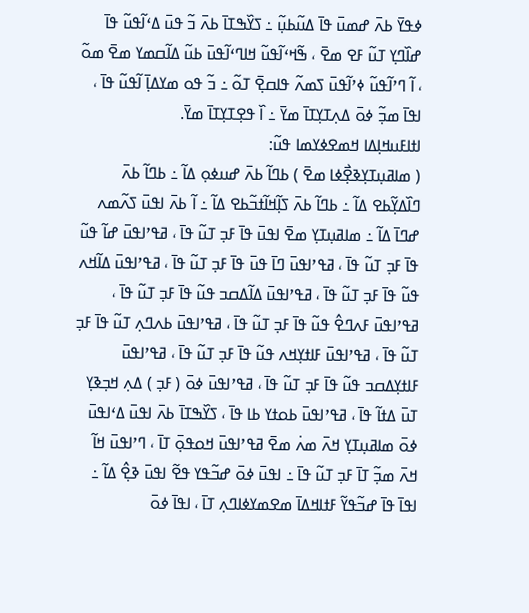ߦߟߌ߫ ߕߍ߫ ߝߘߎ߫ ߟߊ߫ ߡߎ߬ߕߎ߲߬ ߸ ߖߌ߰ߒߠߊ߫ ߕߍ߫ ߏ߬ ߟߎ߫ ߡߵߊ߬ߟߎ߬ ߟߊ߫ ߝߊ߰ߣߌ߲ ߠߎ߬ ߓߐ ߘߐ߫ ، ߒ߬ߞߵߊ߬ߟߎ߬ ߞߊߣߵߊ߬ߟߎ߫ ߕߎ߬ ߡߊ߬ߛߘߌ ߘߐ߫ ߘߋ߬ ، ߊ߬ ߣߴߊ߬ߟߎ߬ ߦߴߊ߬ߟߎ߫ ߖߘߍ߬ ߟߊߛߐ߲߫ ߠߋ߬ ߸ ߏ߬ ߟߋ ߘߌߡߊ߲߫ ߊ߬ߟߎ߬ ߟߊ߫ ، ߊߟߊ߫ ߘߏ߲߬ ߦߋ߫ ߡߍ߲ߠߌ߲ߠߊ߫ ߘߌ߫ ߸ ߊ߰ ߟߐ߲ߠߌ߲ߠߊ߫ ߘߌ߫.
ߊߙߊߓߎߞߊ߲ߡߊ ߞߘߐߦߌߘߊ ߟߎ߬:
( ߘߊߥߎ߲ߠߌ߲ߢߐ߲߯ߦߊ ߘߐ߫ ) ߕߣߊ߬ ߕߍ߫ ߝߎߦߋ߲ ߡߊ߬ ߸ ߕߣߊ߬ ߕߍ߫ ߣߊ߰ߡߌ߲߬ߕߐ ߡߊ߬ ߸ ߕߣߊ߬ ߕߍ߫ ߖߊ߲߬ߞߊ߬ߙߏ߬ߕߐ ߡߊ߬ ߸ ߊ߬ ߕߍ߫ ߊߟߎ߫ ߖߍ߬ߘߍ ߝߣߊ߫ ߡߊ߬ ߸ ߘߊߥߎ߲ߠߌ߲ ߘߐ߫ ߊߟߎ߫ ߟߊ߫ ߓߏ߲ ߠߎ߬ ߟߊ߫ ، ߥߟߴߊߟߎ߫ ߝߊ߬ ߟߎ߬ ߟߊ߫ ߓߏ߲ ߠߎ߬ ߟߊ߫ ، ߥߟߴߊߟߎ߫ ߣߊ߫ ߟߎ߫ ߟߊ߫ ߓߏ߲ ߠߎ߬ ߟߊ߫ ، ߥߟߴߊߟߎ߫ ߡߊ߬ߞߍ ߟߎ߬ ߟߊ߫ ߓߏ߲ ߠߎ߬ ߟߊ߫ ، ߥߟߴߊߟߎ߫ ߡߊ߬ߡߛߏ ߟߎ߬ ߟߊ߫ ߓߏ߲ ߠߎ߬ ߟߊ߫ ، ߥߟߴߊߟߎ߫ ߓߍߣߐ߮ ߟߎ߬ ߟߊ߫ ߓߏ߲ ߠߎ߬ ߟߊ߫ ، ߥߟߴߊߟߎ߫ ߕߍߣߍ߲ ߠߎ߬ ߟߊ߫ ߓߏ߲ ߠߎ߬ ߟߊ߫ ، ߥߟߴߊߟߎ߫ ߓߊߙߌ߲ߞߍ ߟߎ߬ ߟߊ߫ ߓߏ߲ ߠߎ߬ ߟߊ߫ ، ߥߟߴߊߟߎ߫ ߓߊߙߌ߲ߡߛߏ ߟߎ߬ ߟߊ߫ ߓߏ߲ ߠߎ߬ ߟߊ߫ ، ߥߟߴߊߟߎ߫ ߦߋ߫ ( ߓߏ߲ ) ߡߍ߲ ߞߏ߲ߢߌ߲ ߠߎ߫ ߡߙߊ߬ ߟߊ߫ ، ߥߟߴߊߟߎ߫ ߕߋߙߌ ߕߊ ߟߊ߫ ، ߖߌ߰ߒߠߊ߫ ߕߍ߫ ߊߟߎ߫ ߡߵߊߟߎ߫ ߦߋ߫ ߘߊߥߎ߲ߠߌ߲ ߞߍ߫ ߘߍ߭ ߘߐ߫ ߥߟߴߊߟߎ߫ ߞߋߟߋ߲߫ ߠߊ߫ ، ߣߴߊߟߎ߫ ߞߊ߬ ߞߍ߫ ߘߏ߲߬ ߠߊ߫ ߓߏ߲ ߠߎ߬ ߟߊ߫ ߸ ߊߟߎ߫ ߦߋ߫ ߝߏ߬ߟߌ ߟߐ߬ ߊߟߎ߫ ߢߐ߲߮ ߡߊ߬ ߸ ߊߟߊ߫ ߟߊ߫ ߝߏ߬ߟߌ߬ ߓߙߊߞߡߊ߫ ߘߐߘߌߦߊߣߍ߲ ߠߊ߫ ، ߊߟߊ߫ ߦߋ߫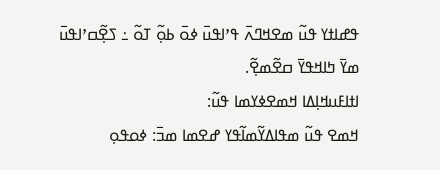ߟߝߊߙߌ ߟߎ߬ ߘߐߞߣߍ߫ ߟߴߊߟߎ߫ ߦߋ߫ ߕߋ߲߬ ߠߋ߬ ߸ ߖߐ߲߬ߛߴߊߟߎ߫ ߘߌ߫ ߤߊߞߟߌ߫ ߛߐ߬ߘߐ߲߬.
ߊߙߊߓߎߞߊ߲ߡߊ ߞߘߐߦߌߘߊ ߟߎ߬:
ߞߘߐ ߟߎ߬ ߘߟߊߡߌ߬ߘߊ߬ߟߌ ߝߐߘߊ ߘߏ߫: ߦߋߟߋ߲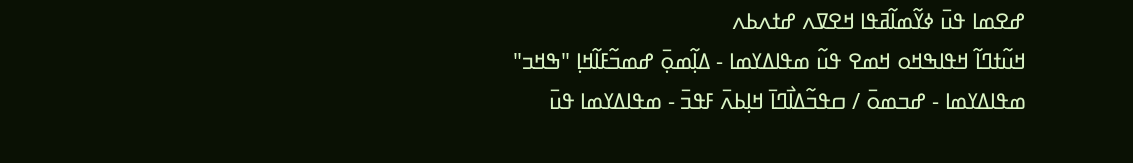ߝߐߘߊ ߟߎ߫ ߦߌ߬ߘߊ߬ߥߟߊ ߞߐߜߍ ߝߙߍߕߍ
ߞߎ߬ߙߣߊ߬ ߞߟߊߒߞߋ ߞߘߐ ߟߎ߬ ߘߟߊߡߌߘߊ - ߡߊ߲߬ߘߋ߲߫ ߝߘߏ߬ߓߊ߬ߞߊ߲ "ߒߞߏ" ߘߟߊߡߌߘߊ - ߝߏߘߋ߫ / ߛߟߏ߬ߡߊ߯ߣߊ߫ ߞߊ߲ߕߍ߫ ߓߟߏ߫ - ߘߟߊߡߌߘߊ ߟߎ߫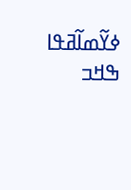ߦߌ߬ߘߊ߬ߥߟߊ
ߒߞߏ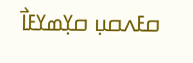ߛߓߍߛߎ߲ ߛߌ߲ߘߌߓߊ߯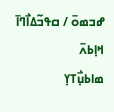ߝߏߘߋ߫ / ߛߟߏ߬ߡߊ߯ߣߊ߫ ߞߊ߲ߕߍ߫
ߘߊߕߎ߲߯ߠߌ߲